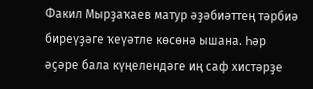Факил Мырҙаҡаев матур әҙәбиәттең тәрбиә биреүҙәге ҡеүәтле көсөнә ышана. Һәр әҫәре бала күңелендәге иң саф хистәрҙе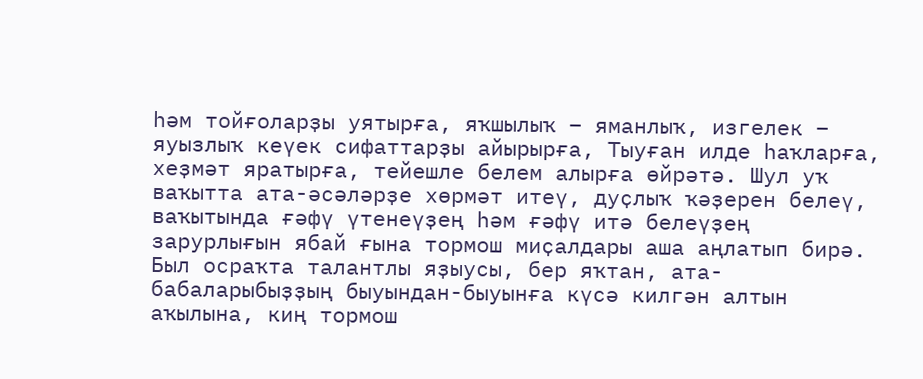һәм тойғоларҙы уятырға, яҡшылыҡ – яманлыҡ, изгелек – яуызлыҡ кеүек сифаттарҙы айырырға, Тыуған илде һаҡларға, хеҙмәт яратырға, тейешле белем алырға өйрәтә. Шул уҡ ваҡытта ата-әсәләрҙе хөрмәт итеү, дуҫлыҡ ҡәҙерен белеү, ваҡытында ғәфү үтенеүҙең һәм ғәфү итә белеүҙең зарурлығын ябай ғына тормош миҫалдары аша аңлатып бирә. Был осраҡта талантлы яҙыусы, бер яҡтан, ата-бабаларыбыҙҙың быуындан-быуынға күсә килгән алтын аҡылына, киң тормош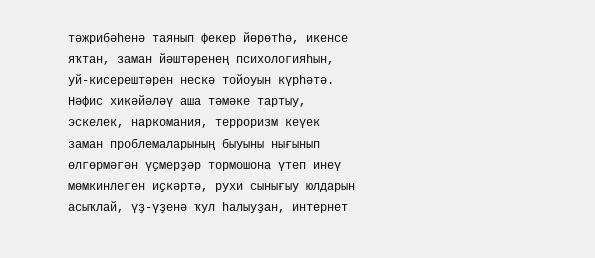тәжрибәһенә таянып фекер йөрөтһә, икенсе яҡтан, заман йәштәренең психологияһын, уй-кисерештәрен нескә тойоуын күрһәтә. Нәфис хикәйәләү аша тәмәке тартыу, эскелек, наркомания, терроризм кеүек заман проблемаларының быуыны нығынып өлгөрмәгән үҫмерҙәр тормошона үтеп инеү мөмкинлеген иҫкәртә, рухи сынығыу юлдарын асыҡлай, үҙ-үҙенә ҡул һалыуҙан, интернет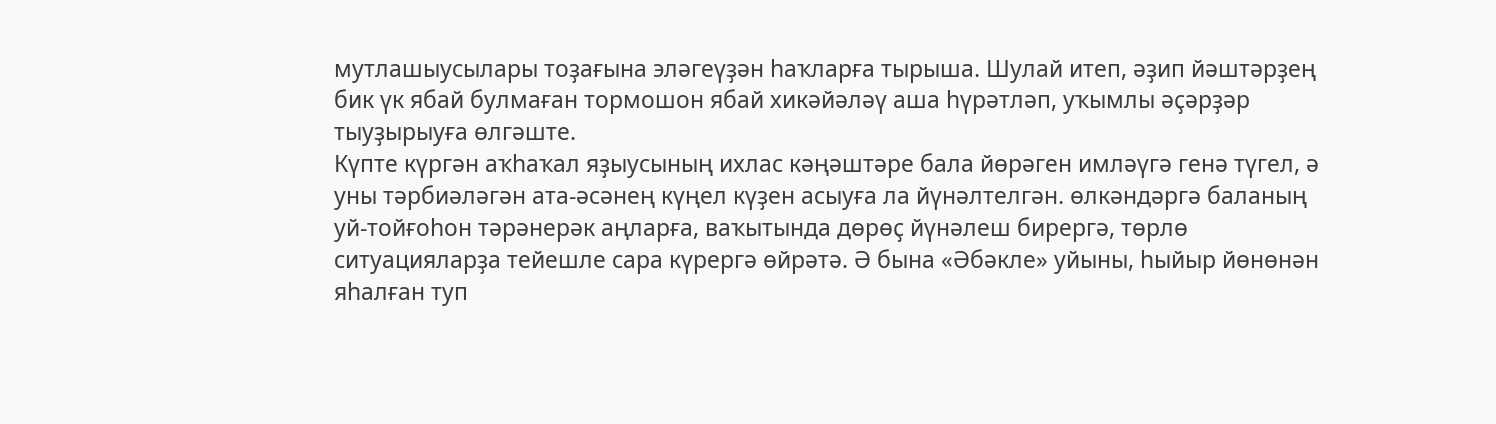мутлашыусылары тоҙағына эләгеүҙән һаҡларға тырыша. Шулай итеп, әҙип йәштәрҙең бик үк ябай булмаған тормошон ябай хикәйәләү аша һүрәтләп, уҡымлы әҫәрҙәр тыуҙырыуға өлгәште.
Күпте күргән аҡһаҡал яҙыусының ихлас кәңәштәре бала йөрәген имләүгә генә түгел, ә уны тәрбиәләгән ата-әсәнең күңел күҙен асыуға ла йүнәлтелгән. өлкәндәргә баланың уй-тойғоһон тәрәнерәк аңларға, ваҡытында дөрөҫ йүнәлеш бирергә, төрлө ситуацияларҙа тейешле сара күрергә өйрәтә. Ә бына «Әбәкле» уйыны, һыйыр йөнөнән яһалған туп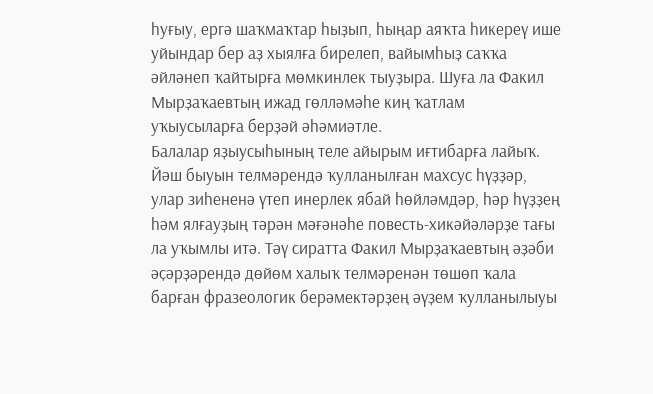һуғыу, ергә шаҡмаҡтар һыҙып, һыңар аяҡта һикереү ише уйындар бер аҙ хыялға бирелеп, вайымһыҙ саҡҡа әйләнеп ҡайтырға мөмкинлек тыуҙыра. Шуға ла Факил Мырҙаҡаевтың ижад гөлләмәһе киң ҡатлам уҡыусыларға берҙәй әһәмиәтле.
Балалар яҙыусыһының теле айырым иғтибарға лайыҡ. Йәш быуын телмәрендә ҡулланылған махсус һүҙҙәр, улар зиһененә үтеп инерлек ябай һөйләмдәр, һәр һүҙҙең һәм ялғауҙың тәрән мәғәнәһе повесть-хикәйәләрҙе тағы ла уҡымлы итә. Тәү сиратта Факил Мырҙаҡаевтың әҙәби әҫәрҙәрендә дөйөм халыҡ телмәренән төшөп ҡала барған фразеологик берәмектәрҙең әүҙем ҡулланылыуы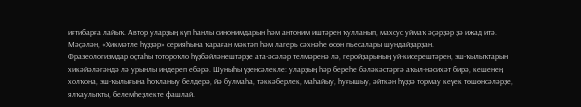иғтибарға лайыҡ. Автор уларҙың күп һанлы синонимдарын һәм антоним иштәрен ҡулланып, махсус уймаҡ әҫәрҙәр ҙә ижад итә. Мәҫәлән, «Хикмәтле һүҙҙәр» серияһына ҡараған мәктәп һәм лагерь сәхнәһе өсөн пьесалары шундайҙарҙан.
Фразеологизмдар оҫтаһы тотороҡло һүҙбәйләнештәрҙе ата-әсәләр телмәренә лә, геройҙарының уй-кисерештәрен, эш-ҡылыҡтарын хикәйәләгәндә лә урынлы индереп ебәрә. Шуныһы үҙенсәлекле: уларҙың һәр береһе бәләкәстәргә аҡыл-нәсихәт бирә, кешенең холҡона, эш-ҡылығына һоҡланыу белдерә, йә булмаһа, тәккәберлек, маһайыу, һуғышыу, әйткән һүҙҙә тормау кеүек төшөнсәләрҙе, ялҡаулыҡты, белемһеҙлекте фашлай.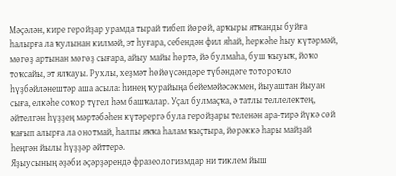Мәҫәлән, кире геройҙар урамда тырай тибеп йөрөй, арҡыры ятҡанды буйға һалырға ла ҡулынан килмәй, эт һуғара, себендән фил яһай, һеркәһе һыу күтәрмәй, мөгөҙ артынан мөгөҙ сығара, айыу майы һөртә, йә булмаһа, буш ҡыуыҡ, йоҡо тоҡсайы, эт ялҡауы. Рухлы, хеҙмәт һөйөүсәндәре түбәндәге тотороҡло һүҙбәйләнештәр аша асыла: һинең ҡурайыңа бейемәйәсәкмен, йыуаштан йыуан сыға, елкәһе соҡор түгел һәм башҡалар. Уҫал булмаҫҡа, ә татлы теллелектең, әйтелгән һүҙҙең мәртәбәһен күтәрергә була геройҙары теленән ара-тирә йүкә сөй ҡағып алырға ла онотмай, һалпы яҡҡа һалам ҡыҫтыра, йөрәккә һары майҙай һеңгән йылы һүҙҙәр әйттерә.
Яҙыусының әҙәби әҫәрҙәрендә фразеологизмдар ни тиклем йыш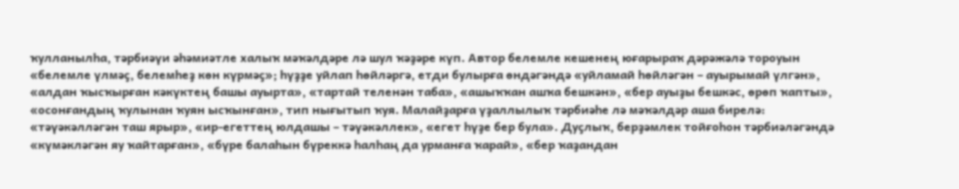ҡулланылһа, тәрбиәүи әһәмиәтле халыҡ мәҡәлдәре лә шул ҡәҙәре күп. Автор белемле кешенең юғарыраҡ дәрәжәлә тороуын «белемле үлмәҫ, белемһеҙ көн күрмәҫ»; һүҙҙе уйлап һөйләргә, етди булырға өндәгәндә «уйламай һөйләгән – ауырымай үлгән», «алдан ҡысҡырған кәкүктең башы ауырта», «тартай теленән таба», «ашыҡҡан ашҡа бешкән», «бер ауыҙы бешкәс, өрөп ҡапты», «осонғандың ҡулынан ҡуян ысҡынған», тип нығытып ҡуя. Малайҙарға үҙаллылыҡ тәрбиәһе лә мәҡәлдәр аша бирелә: «тәүәкәлләгән таш ярыр», «ир-егеттең юлдашы – тәүәкәллек», «егет һүҙе бер була». Дуҫлыҡ, берҙәмлек тойғоһон тәрбиәләгәндә «күмәкләгән яу ҡайтарған», «бүре балаһын бүреккә һалһаң да урманға ҡарай», «бер ҡаҙандан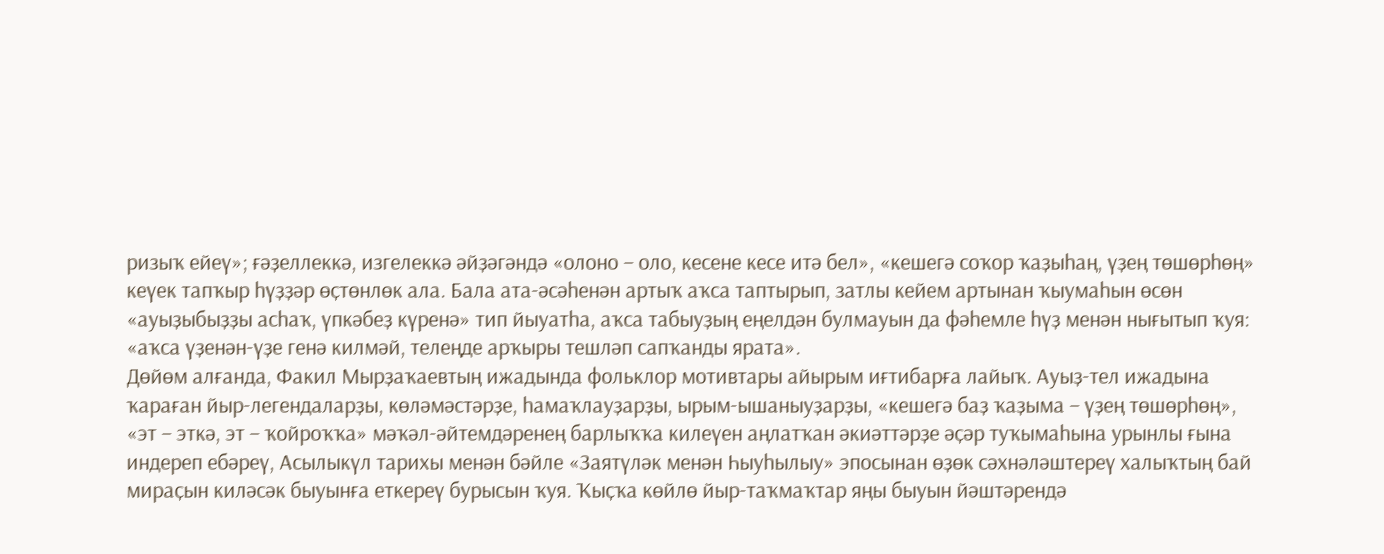ризыҡ ейеү»; ғәҙеллеккә, изгелеккә әйҙәгәндә «олоно – оло, кесене кесе итә бел», «кешегә соҡор ҡаҙыһаң, үҙең төшөрһөң» кеүек тапҡыр һүҙҙәр өҫтөнлөк ала. Бала ата-әсәһенән артыҡ аҡса таптырып, затлы кейем артынан ҡыумаһын өсөн «ауыҙыбыҙҙы асһаҡ, үпкәбеҙ күренә» тип йыуатһа, аҡса табыуҙың еңелдән булмауын да фәһемле һүҙ менән нығытып ҡуя: «аҡса үҙенән-үҙе генә килмәй, телеңде арҡыры тешләп сапҡанды ярата».
Дөйөм алғанда, Факил Мырҙаҡаевтың ижадында фольклор мотивтары айырым иғтибарға лайыҡ. Ауыҙ-тел ижадына ҡараған йыр-легендаларҙы, көләмәстәрҙе, һамаҡлауҙарҙы, ырым-ышаныуҙарҙы, «кешегә баҙ ҡаҙыма – үҙең төшөрһөң», «эт – эткә, эт – ҡойроҡҡа» мәҡәл-әйтемдәренең барлыҡҡа килеүен аңлатҡан әкиәттәрҙе әҫәр туҡымаһына урынлы ғына индереп ебәреү, Асылыкүл тарихы менән бәйле «Заятүләк менән Һыуһылыу» эпосынан өҙөк сәхнәләштереү халыҡтың бай мираҫын киләсәк быуынға еткереү бурысын ҡуя. Ҡыҫҡа көйлө йыр-таҡмаҡтар яңы быуын йәштәрендә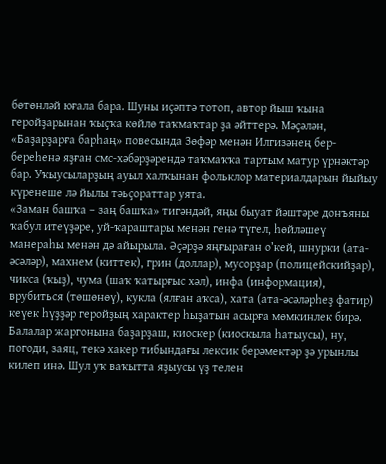бөтөнләй юғала бара. Шуны иҫәптә тотоп, автор йыш ҡына геройҙарынан ҡыҫҡа көйлө таҡмаҡтар ҙа әйттерә. Мәҫәлән, «Баҙарҙарға барһаң» повесында Зөфәр менән Илгизәнең бер-береһенә яҙған смс-хәбәрҙәрендә таҡмаҡҡа тартым матур үрнәктәр бар. Уҡыусыларҙың ауыл халҡынан фольклор материалдарын йыйыу күренеше лә йылы тәьҫораттар уята.
«Заман башҡа – заң башҡа» тигәндәй, яңы быуат йәштәре донъяны ҡабул итеүҙәре, уй-ҡараштары менән генә түгел, һөйләшеү манераһы менән дә айырыла. Әҫәрҙә яңғыраған о’кей, шнурки (ата-әсәләр), махнем (киттек), грин (доллар), мусорҙар (полицейскийҙар), чикса (ҡыҙ), чума (шаҡ ҡатырғыс хәл), инфа (информация), врубиться (төшөнөү), кукла (ялған аҡса), хата (ата-әсәләрһеҙ фатир) кеүек һүҙҙәр геройҙың характер һыҙатын асырға мөмкинлек бирә. Балалар жаргонына баҙарҙаш, киоскер (киоскыла һатыусы), ну, погоди, заяц, текә хакер тибындағы лексик берәмектәр ҙә урынлы килеп инә. Шул уҡ ваҡытта яҙыусы үҙ телен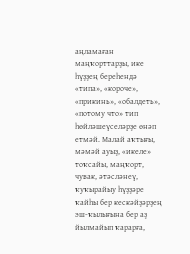аңламаған маңҡорттарҙы, ике һүҙҙең береһендә «типа», «короче», «прикинь», «обалдеть», «потому что» тип һөйләшеүселәрҙе өнәп етмәй. Малай аҡтығы, мәмәй ауыҙ, «икеле» тоҡсайы, маңҡорт, чувак, әтәсләнеү, ҡуҡырайыу һүҙҙәре ҡайһы бер кескәйҙәрҙең эш-ҡылығына бер аҙ йылмайып ҡарарға,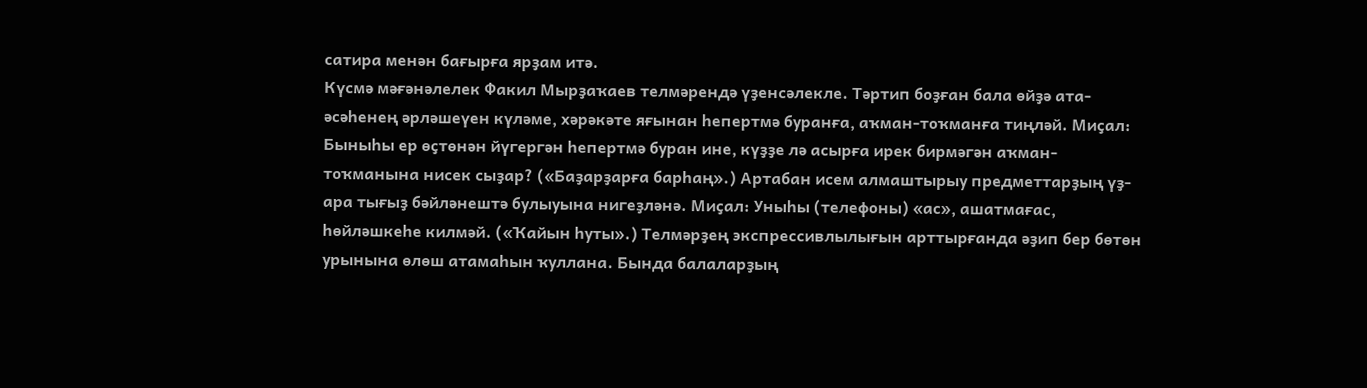сатира менән бағырға ярҙам итә.
Күсмә мәғәнәлелек Факил Мырҙаҡаев телмәрендә үҙенсәлекле. Тәртип боҙған бала өйҙә ата-әсәһенең әрләшеүен күләме, хәрәкәте яғынан һепертмә буранға, аҡман-тоҡманға тиңләй. Миҫал: Быныһы ер өҫтөнән йүгергән һепертмә буран ине, күҙҙе лә асырға ирек бирмәгән аҡман-тоҡманына нисек сыҙар? («Баҙарҙарға барһаң».) Артабан исем алмаштырыу предметтарҙың үҙ-ара тығыҙ бәйләнештә булыуына нигеҙләнә. Миҫал: Уныһы (телефоны) «ас», ашатмағас, һөйләшкеһе килмәй. («Ҡайын һуты».) Телмәрҙең экспрессивлылығын арттырғанда әҙип бер бөтөн урынына өлөш атамаһын ҡуллана. Бында балаларҙың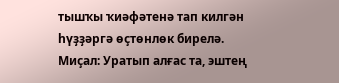тышҡы ҡиәфәтенә тап килгән һүҙҙәргә өҫтөнлөк бирелә. Миҫал: Уратып алғас та, эштең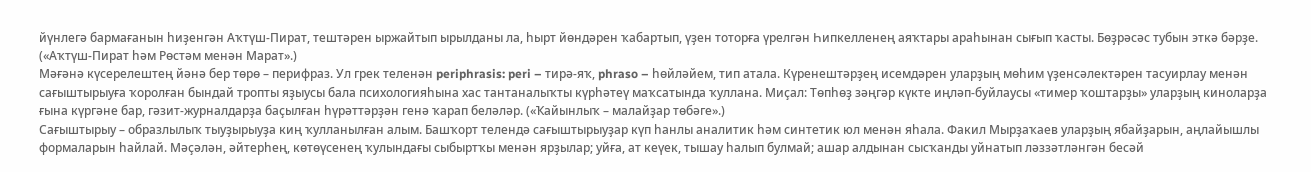йүнлегә бармағанын һиҙенгән Аҡтүш-Пират, тештәрен ыржайтып ырылданы ла, һырт йөндәрен ҡабартып, үҙен тоторға үрелгән Һипкелленең аяҡтары араһынан сығып ҡасты. Бөҙрәсәс тубын эткә бәрҙе. («Аҡтүш-Пират һәм Рөстәм менән Марат».)
Мәғәнә күсерелештең йәнә бер төрө – перифраз. Ул грек теленән periphrasis: peri – тирә-яҡ, phraso – һөйләйем, тип атала. Күренештәрҙең исемдәрен уларҙың мөһим үҙенсәлектәрен тасуирлау менән сағыштырыуға ҡоролған бындай тропты яҙыусы бала психологияһына хас тантаналыҡты күрһәтеү маҡсатында ҡуллана. Миҫал: Төпһөҙ зәңгәр күкте иңләп-буйлаусы «тимер ҡоштарҙы» уларҙың киноларҙа ғына күргәне бар, гәзит-журналдарҙа баҫылған һүрәттәрҙән генә ҡарап беләләр. («Ҡайынлыҡ – малайҙар төбәге».)
Сағыштырыу – образлылыҡ тыуҙырыуҙа киң ҡулланылған алым. Башҡорт телендә сағыштырыуҙар күп һанлы аналитик һәм синтетик юл менән яһала. Факил Мырҙаҡаев уларҙың ябайҙарын, аңлайышлы формаларын һайлай. Мәҫәлән, әйтерһең, көтөүсенең ҡулындағы сыбыртҡы менән ярҙылар; уйға, ат кеүек, тышау һалып булмай; ашар алдынан сысҡанды уйнатып ләззәтләнгән бесәй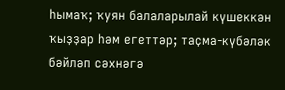һымаҡ; ҡуян балаларылай күшеккән ҡыҙҙар һәм егеттәр; таҫма-күбәләк бәйләп сәхнәгә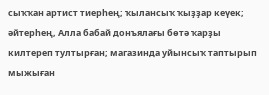сыҡҡан артист тиерһең; ҡылансыҡ ҡыҙҙар кеүек; әйтерһең, Алла бабай донъялағы бөтә ҡарҙы килтереп тултырған; магазинда уйынсыҡ таптырып мыжыған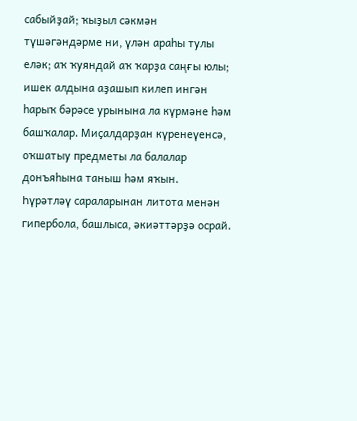сабыйҙай; ҡыҙыл сәкмән түшәгәндәрме ни, үлән араһы тулы еләк; аҡ ҡуяндай аҡ ҡарҙа саңғы юлы; ишек алдына аҙашып килеп ингән һарыҡ бәрәсе урынына ла күрмәне һәм башҡалар. Миҫалдарҙан күренеүенсә, оҡшатыу предметы ла балалар донъяһына таныш һәм яҡын.
Һүрәтләү сараларынан литота менән гипербола, башлыса, әкиәттәрҙә осрай.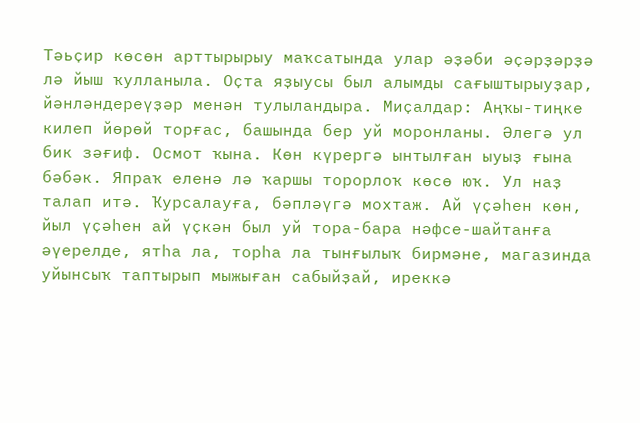Тәьҫир көсөн арттырырыу маҡсатында улар әҙәби әҫәрҙәрҙә лә йыш ҡулланыла. Оҫта яҙыусы был алымды сағыштырыуҙар, йәнләндереүҙәр менән тулыландыра. Миҫалдар: Аңҡы-тиңке килеп йөрөй торғас, башында бер уй моронланы. Әлегә ул бик зәғиф. Осмот ҡына. Көн күрергә ынтылған ыуыҙ ғына бәбәк. Япраҡ еленә лә ҡаршы торорлоҡ көсө юҡ. Ул наҙ талап итә. Ҡурсалауға, бәпләүгә мохтаж. Ай үҫәһен көн, йыл үҫәһен ай үҫкән был уй тора-бара нәфсе-шайтанға әүерелде, ятһа ла, торһа ла тынғылыҡ бирмәне, магазинда уйынсыҡ таптырып мыжыған сабыйҙай, иреккә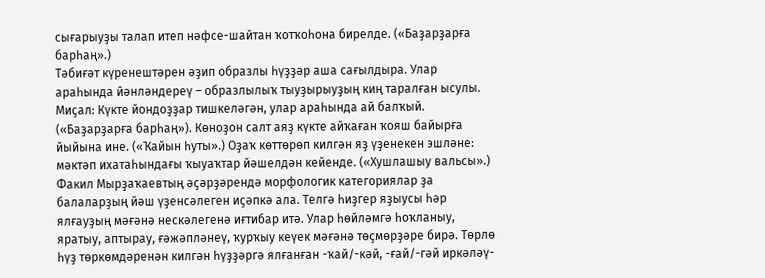сығарыуҙы талап итеп нәфсе-шайтан ҡотҡоһона бирелде. («Баҙарҙарға барһаң».)
Тәбиғәт күренештәрен әҙип образлы һүҙҙәр аша сағылдыра. Улар араһында йәнләндереү – образлылыҡ тыуҙырыуҙың киң таралған ысулы. Миҫал: Күкте йондоҙҙар тишкеләгән, улар араһында ай балҡый. («Баҙарҙарға барһаң»). Көноҙон салт аяҙ күкте айҡаған ҡояш байырға йыйына ине. («Ҡайын һуты».) Оҙаҡ көттөрөп килгән яҙ үҙенекен эшләне: мәктәп ихатаһындағы ҡыуаҡтар йәшелдән кейенде. («Хушлашыу вальсы».)
Факил Мырҙаҡаевтың әҫәрҙәрендә морфологик категориялар ҙа балаларҙың йәш үҙенсәлеген иҫәпкә ала. Телгә һиҙгер яҙыусы һәр ялғауҙың мәғәнә нескәлегенә иғтибар итә. Улар һөйләмгә һоҡланыу, яратыу, аптырау, ғәжәпләнеү, ҡурҡыу кеүек мәғәнә төҫмөрҙәре бирә. Төрлө һүҙ төркөмдәренән килгән һүҙҙәргә ялғанған -ҡай/-кәй, -ғай/-гәй иркәләү-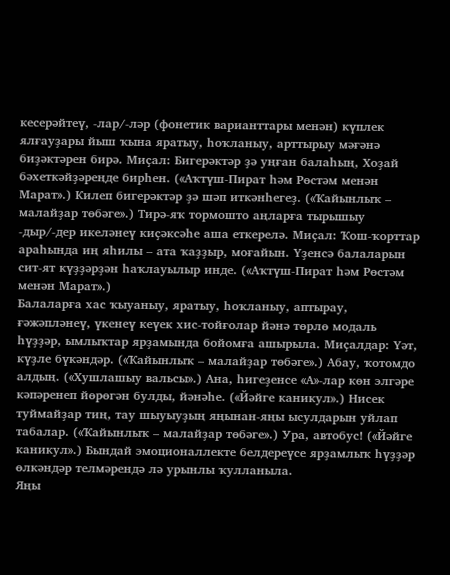кесерәйтеү, -лар/-ләр (фонетик варианттары менән) күплек ялғауҙары йыш ҡына яратыу, һоҡланыу, арттырыу мәғәнә биҙәктәрен бирә. Миҫал: Бигерәктәр ҙә уңған балаһың, Хоҙай бәхеткәйҙәреңде бирһен. («Аҡтүш-Пират һәм Рөстәм менән Марат».) Килеп бигерәктәр ҙә шәп иткәнһегеҙ. («Ҡайынлыҡ – малайҙар төбәге».) Тирә-яҡ тормошто аңларға тырышыу -дыр/-дер икеләнеү киҫәксәһе аша еткерелә. Миҫал: Ҡош-ҡорттар араһында иң яһилы – ата ҡаҙҙыр, моғайын. Үҙенсә балаларын сит-ят күҙҙәрҙән һаҡлауылыр инде. («Аҡтүш-Пират һәм Рөстәм менән Марат».)
Балаларға хас ҡыуаныу, яратыу, һоҡланыу, аптырау, ғәжәпләнеү, үкенеү кеүек хис-тойғолар йәнә төрлө модаль һүҙҙәр, ымлыҡтар ярҙамында бойомға ашырыла. Миҫалдар: Үәт, күҙле бүкәндәр. («Ҡайынлыҡ – малайҙар төбәге».) Абау, ҡотомдо алдың. («Хушлашыу вальсы».) Ана, һигеҙенсе «А»-лар көн элгәре кәпәренеп йөрөгән булды, йәнәһе. («Йәйге каникул».) Нисек туймайҙар тиң, тау шыуыуҙың яңынан-яңы ысулдарын уйлап табалар. («Ҡайынлыҡ – малайҙар төбәге».) Ура, автобус! («Йәйге каникул».) Бындай эмоционаллекте белдереүсе ярҙамлыҡ һүҙҙәр өлкәндәр телмәрендә лә урынлы ҡулланыла.
Яңы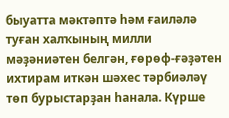быуатта мәктәптә һәм ғаиләлә туған халҡының милли мәҙәниәтен белгән, ғөрөф-ғәҙәтен ихтирам иткән шәхес тәрбиәләү төп бурыстарҙан һанала. Күрше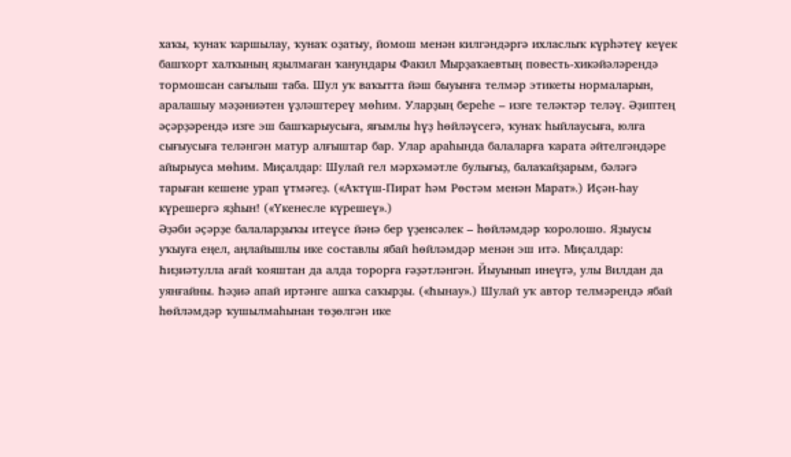хаҡы, ҡунаҡ ҡаршылау, ҡунаҡ оҙатыу, йомош менән килгәндәргә ихласлыҡ күрһәтеү кеүек башҡорт халҡының яҙылмаған ҡанундары Факил Мырҙаҡаевтың повесть-хикәйәләрендә тормошсан сағылыш таба. Шул уҡ ваҡытта йәш быуынға телмәр этикеты нормаларын, аралашыу мәҙәниәтен үҙләштереү мөһим. Уларҙың береһе – изге теләктәр теләү. Әҙиптең әҫәрҙәрендә изге эш башҡарыусыға, яғымлы һүҙ һөйләүсегә, ҡунаҡ һыйлаусыға, юлға сығыусыға теләнгән матур алғыштар бар. Улар араһында балаларға ҡарата әйтелгәндәре айырыуса мөһим. Миҫалдар: Шулай гел мәрхәмәтле булығыҙ, балаҡайҙарым, бәләгә тарыған кешене урап үтмәгеҙ. («Аҡтүш-Пират һәм Рөстәм менән Марат».) Иҫән-һау күрешергә яҙһын! («Үкенесле күрешеү».)
Әҙәби әҫәрҙе балаларҙыҡы итеүсе йәнә бер үҙенсәлек – һөйләмдәр ҡоролошо. Яҙыусы уҡыуға еңел, аңлайышлы ике составлы ябай һөйләмдәр менән эш итә. Миҫалдар: Һиҙиәтулла ағай ҡояштан да алда торорға ғәҙәтләнгән. Йыуынып инеүгә, улы Вилдан да уянғайны. Һәҙиә апай иртәнге ашҡа саҡырҙы. («Һынау».) Шулай уҡ автор телмәрендә ябай һөйләмдәр ҡушылмаһынан төҙөлгән ике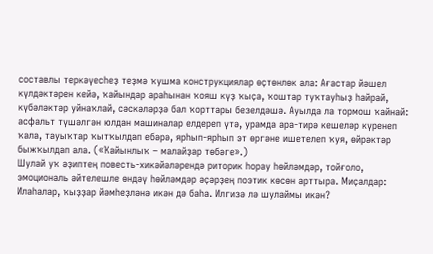составлы теркәүесһеҙ теҙмә ҡушма конструкциялар өҫтөнлөк ала: Ағастар йәшел күлдәктәрен кейә, ҡайындар араһынан ҡояш күҙ ҡыҫа, ҡоштар туҡтауһыҙ һайрай, күбәләктәр уйнаҡлай, сәскәләрҙә бал ҡорттары безелдәшә. Ауылда ла тормош ҡайнай: асфальт түшәлгән юлдан машиналар елдереп үтә, урамда ара-тирә кешеләр күренеп ҡала, тауыҡтар ҡытҡылдап ебәрә, ярһып-ярһып эт өргәне ишетелеп ҡуя, өйрәктәр быжҡылдап ала. («Ҡайынлыҡ – малайҙар төбәге».)
Шулай уҡ әҙиптең повесть-хикәйәләрендә риторик һорау һөйләмдәр, тойғоло, эмоциональ әйтелешле өндәү һөйләмдәр әҫәрҙең поэтик көсөн арттыра. Миҫалдар: Илаһалар, ҡыҙҙар йәмһеҙләнә икән дә баһа. Илгизә лә шулаймы икән?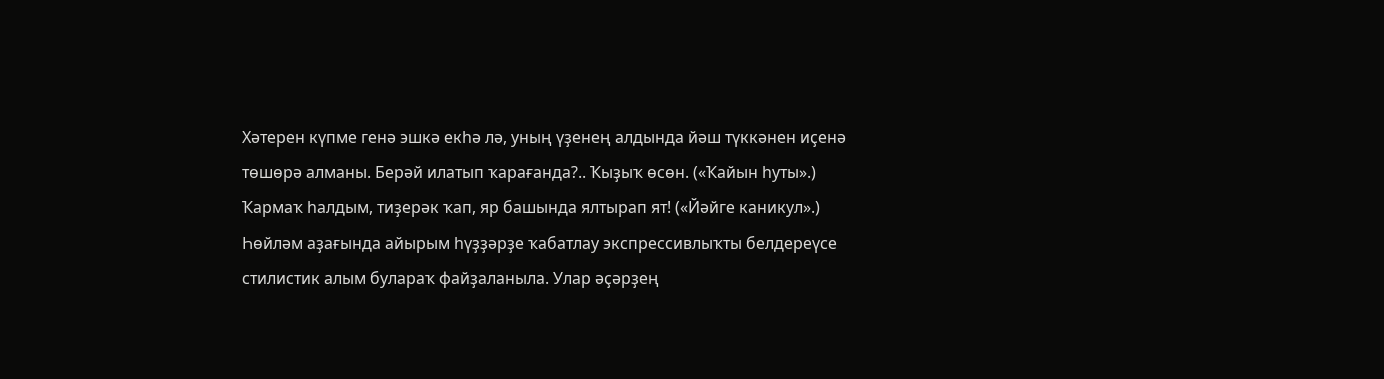Хәтерен күпме генә эшкә екһә лә, уның үҙенең алдында йәш түккәнен иҫенә төшөрә алманы. Берәй илатып ҡарағанда?.. Ҡыҙыҡ өсөн. («Ҡайын һуты».) Ҡармаҡ һалдым, тиҙерәк ҡап, яр башында ялтырап ят! («Йәйге каникул».)
Һөйләм аҙағында айырым һүҙҙәрҙе ҡабатлау экспрессивлыҡты белдереүсе стилистик алым булараҡ файҙаланыла. Улар әҫәрҙең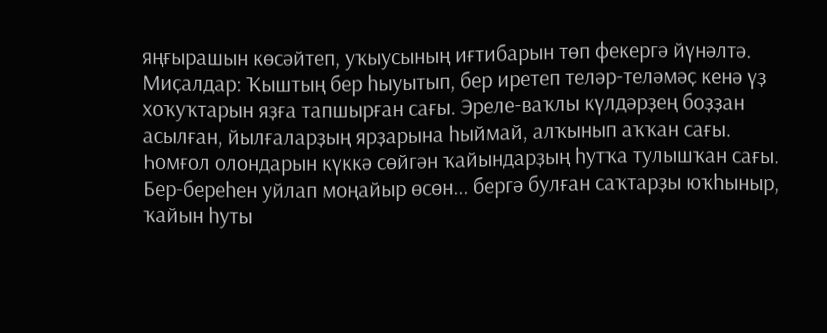яңғырашын көсәйтеп, уҡыусының иғтибарын төп фекергә йүнәлтә. Миҫалдар: Ҡыштың бер һыуытып, бер иретеп теләр-теләмәҫ кенә үҙ хоҡуҡтарын яҙға тапшырған сағы. Эреле-ваҡлы күлдәрҙең боҙҙан асылған, йылғаларҙың ярҙарына һыймай, алҡынып аҡҡан сағы. Һомғол олондарын күккә сөйгән ҡайындарҙың һутҡа тулышҡан сағы. Бер-береһен уйлап моңайыр өсөн... бергә булған саҡтарҙы юҡһыныр, ҡайын һуты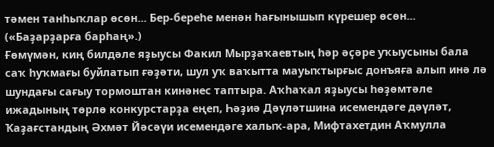тәмен танһыҡлар өсөн... Бер-береһе менән һағынышып күрешер өсөн... («Баҙарҙарға барһаң».)
Ғөмүмән, киң билдәле яҙыусы Факил Мырҙаҡаевтың һәр әҫәре уҡыусыны бала саҡ һуҡмағы буйлатып ғәҙәти, шул уҡ ваҡытта мауыҡтырғыс донъяға алып инә лә шундағы сағыу тормоштан кинәнес таптыра. Аҡһаҡал яҙыусы һөҙөмтәле ижадының төрлө конкурстарҙа еңеп, Һәҙиә Дәүләтшина исемендәге дәүләт, Ҡаҙағстандың Әхмәт Йәсәүи исемендәге халыҡ-ара, Мифтахетдин Аҡмулла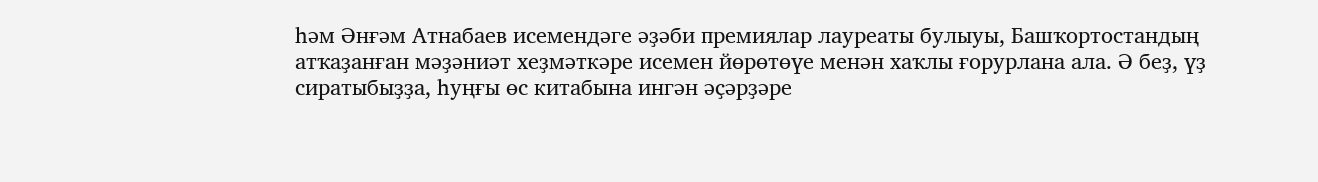һәм Әнғәм Атнабаев исемендәге әҙәби премиялар лауреаты булыуы, Башҡортостандың атҡаҙанған мәҙәниәт хеҙмәткәре исемен йөрөтөүе менән хаҡлы ғорурлана ала. Ә беҙ, үҙ сиратыбыҙҙа, һуңғы өс китабына ингән әҫәрҙәре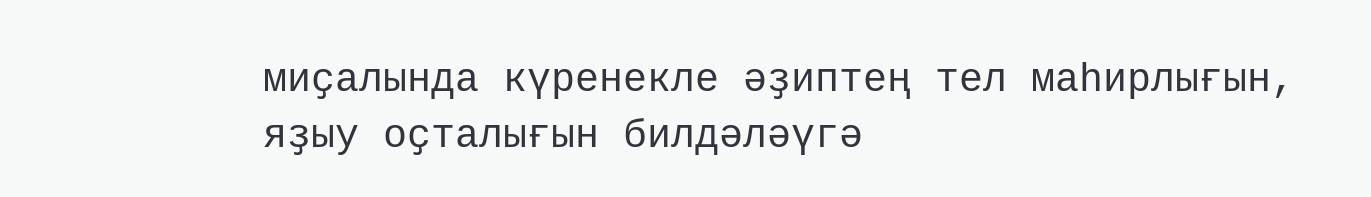миҫалында күренекле әҙиптең тел маһирлығын, яҙыу оҫталығын билдәләүгә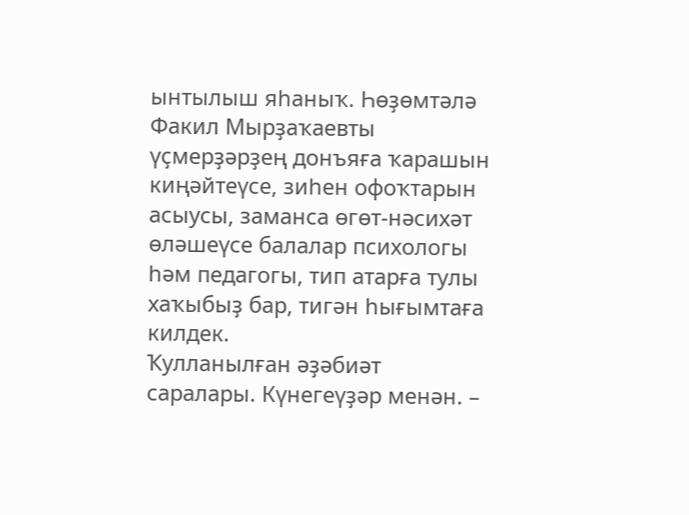ынтылыш яһаныҡ. Һөҙөмтәлә Факил Мырҙаҡаевты үҫмерҙәрҙең донъяға ҡарашын киңәйтеүсе, зиһен офоҡтарын асыусы, заманса өгөт-нәсихәт өләшеүсе балалар психологы һәм педагогы, тип атарға тулы хаҡыбыҙ бар, тигән һығымтаға килдек.
Ҡулланылған әҙәбиәт
саралары. Күнегеүҙәр менән. –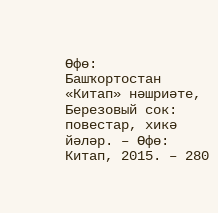Өфө:
Башҡортостан «Китап» нәшриәте,
Березовый сок: повестар, хикә
йәләр. – Өфө: Китап, 2015. – 280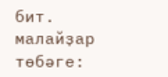бит.
малайҙар төбәге: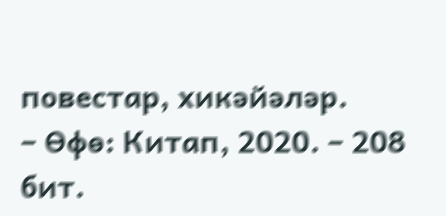повестар, хикәйәләр.
– Өфө: Китап, 2020. – 208 бит.